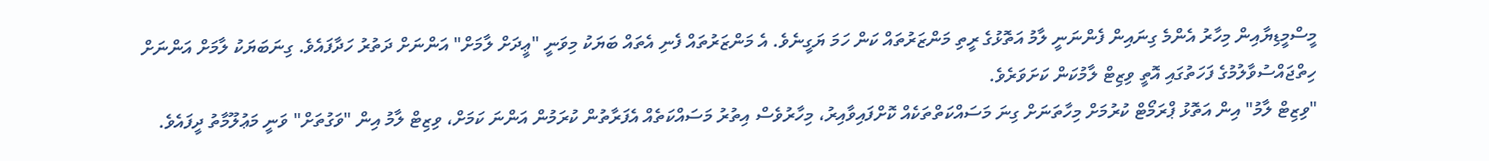މީސްމީޑިޔާއިން މިހާރު އެންމެ ގިނައިން ފެންނަނީ ލާމު އަތޮޅުގެ ރީތި މަންޒަރުތައް ކަން ހަމަ ޔަގީނެވެ. އެ މަންޒަރުތައް ފެނި އެތައް ބަޔަކު މިވަނީ "ޢީދަށް ލާމަށް" އަންނަށް ދަތުރު ހަދާފައެވެ. ގިނަބަޔަކު ލާމަށް އަންނަށް ހިތްޖައްސުވާލުމުގެ ފަހަތުގައި އޮތީ ވިޒިޓް ލާމުކަން ކަށަވަރެވެ.
"ވިޒިޓް ލާމު" އިން އަތޮޅު ޕްރަމޯޓް ކުރުމަށް މިހާތަނަށް ގިނަ މަސައްކަތްތަކެއް ކޮށްފައިވާއިރު، މިހާރުވެސް އިތުރު މަސައްކަތެއް އެފަރާތުން ކުރަމުން އަންނަ ކަމަށް، ވިޒިޓް ލާމު އިން "ވަގުތަށް" ވަނީ މަޢުލޫމާތު ދީފައެވެ.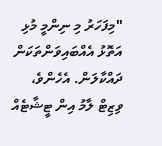"މިފަހަރު މި ނިންމީ މުޅި އަތޮޅު އެއްބައިވަންތަކަން ދައްކާލަން. އެހެންވެ، ވިޒިޓް ލާމު އިން ޓީޝާޓެއް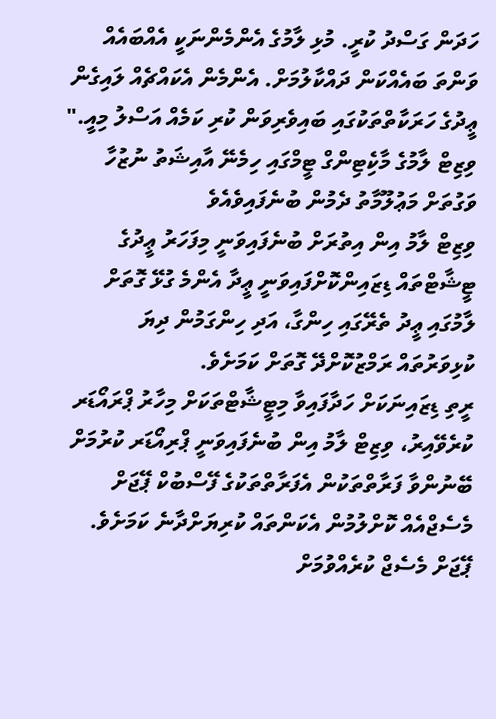ހަދަން ގަސްދު ކުރީ. މުޅި ލާމުގެ އެންމެންނަކީ އެއްބައެއް ވަންތަ ބައެއްކަން ދައްކާލުމަށް. އެންމެން އެކައްޗެއް ލައިގެން ޢީދުގެ ހަރަކާތްތަކުގައި ބައިވެރިވަން ކުރި ކަމެއް އަސްލު މިއީ." ވިޒިޓް ލާމުގެ މާކެިޓިންގް ޓީމްގައި ހިމެނޭ އާއިޝަތު ނުޒުހާ ވަގުތަށް މަޢުލޫމާތު ދެމުން ބުނެފައިވެއެވެ
ވިޒިޓް ލާމު އިން އިތުރަށް ބުނެފައިވަނީ މިފަހަރު ޢީދުގެ ޓީޝާޓްތައް ޑިޒައިންކޮށްފައިވަނީ ޢީދާ އެންމެ ގުޅޭ ގޮތަށް ލާމުގައި ޢީދު ތެރޭގައި ހިންގާ، އަދި ހިންގަމުން ދިޔަ ކުޅިވަރުތައް ރަމްޒުކޮށްދޭ ގޮތަށް ކަމަށެވެ.
ރީތި ޑިޒައިނަކަށް ހަދާފައިވާ މިޓީޝާޓްތަކަށް މިހާރު ޕްރައޯޑަރ ކުރެވޭއިރު، ވިޒިޓް ލާމު އިން ބުނެފައިވަނީ ޕްރިއޯޑަރ ކުރުމަށް ބޭނުންވާ ފަރާތްތަކުން އެފަރާތްތަކުގެ ފޭސްބުކް ޕޭޖަށް މެސެޖްއެއް ކޮށްލުމުން އެކަންތައް ކުރިޔަށްދާނެ ކަމަށެވެ.
ޕޭޖަށް މެސެޖް ކުރެއްވުމަށް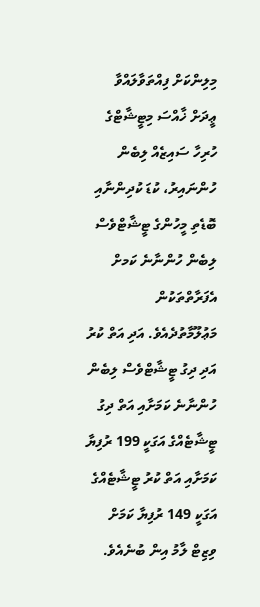މިލިންކަށް ފިއްތަވާލައްވާ
ޢީދަށް ޚާއްސަ މިޓީޝާޓްގެ ހުރިހާ ސައިޒެއް ލިބެން ހުންނައިރު، ކުޑަ ކުދިންނާއި ބޮޑެތި މީހުންގެ ޓީޝާޓްވެސް ލިބެން ހުންނާނެ ކަމށް އެފަރާތްތަކުން މަޢުލޫމާތުދެއެވެ. އަދި އަތް ކުރު އަދި ދިގު ޓީޝާޓްވެސް ލިބެން ހުންނާނެ ކަމަށާއި އަތް ދިގު ޓީޝާޓެއްގެ އަގަކީ 199 ރުފިޔާ ކަމަށާއި އަތް ކުރު ޓީޝާޓެއްގެ އަގަކީ 149 ރުފިޔާ ކަމަށް ވިޒިޓް ލާމު އިން ބުނެއެވެ.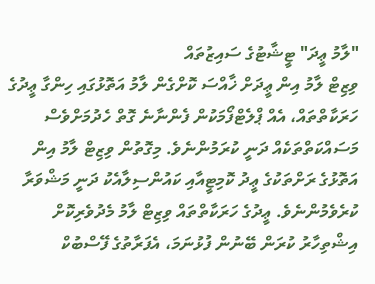"ލާމު ޢީދަ" ޓީޝާޓުގެ ސައިޒުތައް
ވިޒިޓް ލާމު އިން ޢީދަށް ޚާއްސަ ކޮށްގެން ލާމު އަތޮޅުގައި ހިންގާ ޢީދުގެ ހަރަކާތްތައް، އެއް ޕްލެޓްފޯމަކުން ފެންނާނެ ގޮތް ހެދުމަށްވެސް މަސައްކަތްތަކެއް ދަނީ ކުރަމުންނެވެ. މިގޮތުން ވިޒިޓް ލާމު އިން އަތޮޅުގެ ރަށްތަކުގެ ޢީދު ކޮމިޓީއާއި ކައުންސިލާއެކު ދަނީ މަޝްވަރާ ކުރެވެމުންނެވެ. ޢީދުގެ ހަރަކާތްތައް ވިޒިޓް ލާމު މެދުވެރިކޮށް އިޝްތިހާރު ކުރަން ބޭނުން ފުޅުނަމަ، އެފަރާތުގެ ފޭސްބުކް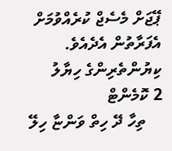ޕޭޖަށް މެސެޖް ކުރެއްވުމަށް އެފަރާތުން އެދެއެވެ.
ކިޔުންތެރިންގެ ހިޔާލު
2 ކޮމެންޓް
    ތިހާ ދޭ ހިތް ވަންޏާ ހިލޭ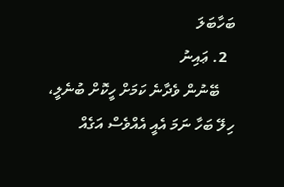ބަހާބަލަ
  2. ޢައިނު
    ބޭނުން ވެދާނެ ކަމަށް ހީކޮށް ބުނެލީ، ހިލޭ ބަހާ ނަމަ އެއީ އެއްވެސް އަގެއް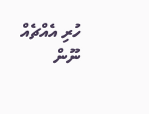ހުރި އެއްޗެއް ނޫން